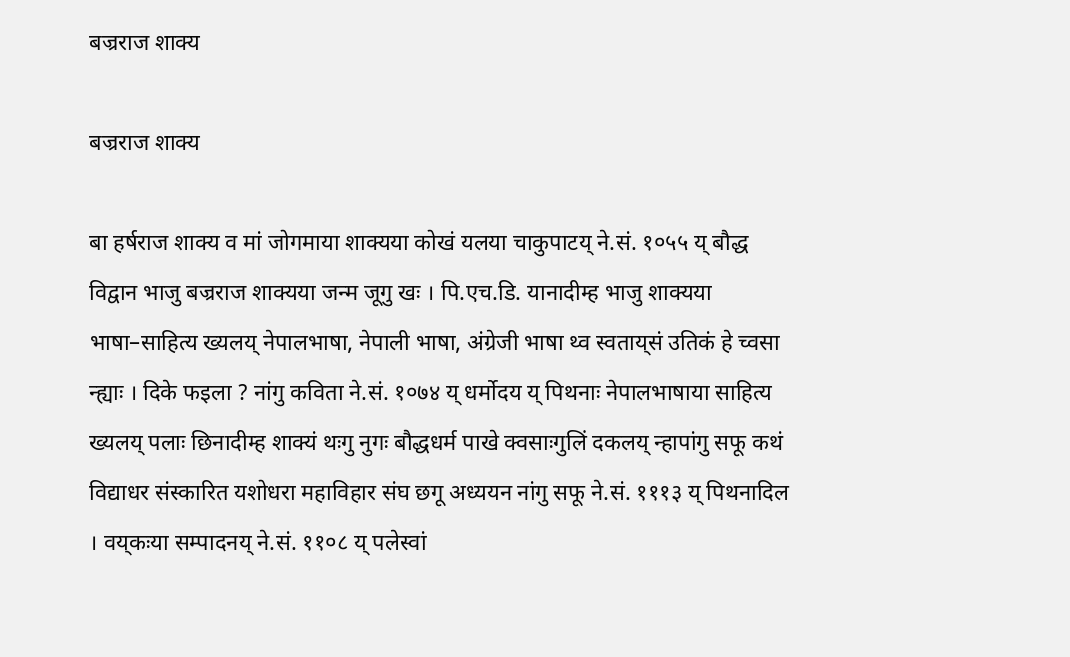बज्रराज शाक्य

बज्रराज शाक्य

बा हर्षराज शाक्य व मां जोगमाया शाक्यया कोखं यलया चाकुपाटय् ने.सं. १०५५ य् बौद्ध विद्वान भाजु बज्रराज शाक्यया जन्म जूगु खः । पि.एच.डि. यानादीम्ह भाजु शाक्यया भाषा–साहित्य ख्यलय् नेपालभाषा, नेपाली भाषा, अंग्रेजी भाषा थ्व स्वताय्‌सं उतिकं हे च्वसा न्ह्याः । दिके फइला ? नांगु कविता ने.सं. १०७४ य् धर्मोदय य् पिथनाः नेपालभाषाया साहित्य ख्यलय् पलाः छिनादीम्ह शाक्यं थःगु नुगः बौद्धधर्म पाखे क्वसाःगुलिं दकलय् न्हापांगु सफू कथं विद्याधर संस्कारित यशोधरा महाविहार संघ छगू अध्ययन नांगु सफू ने.सं. १११३ य् पिथनादिल । वय्‌कःया सम्पादनय् ने.सं. ११०८ य् पलेस्वां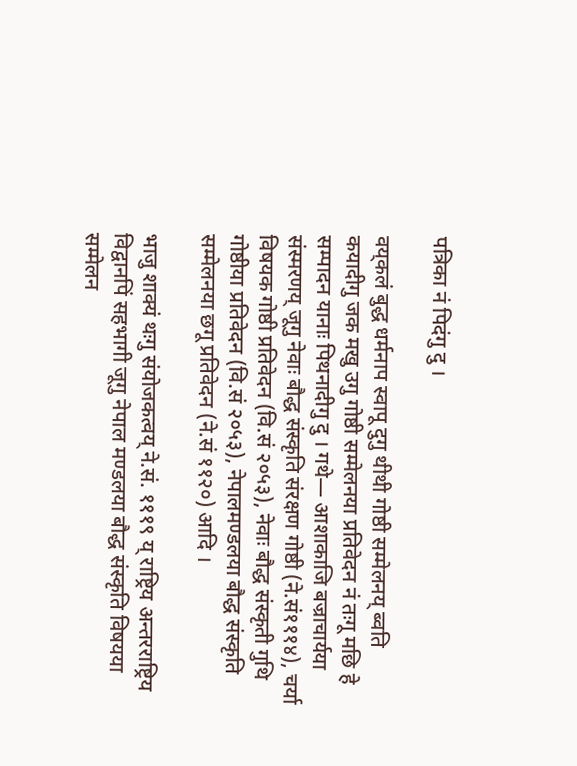पत्रिका नं पिदंगु दु ।

वय्‌कलं बुद्ध धर्मनाप स्वापू दुगु थीथी गोष्ठी सम्मेलनय् ब्वति कयादीगु जक मखु उगु गोष्ठी सम्मेलनया प्रतिवेदन नं तःगू मछि हे सम्पादन यानाः पिथनादीगु दु । गथे— आशाकाजि बज्राचार्यया संस्मरणय् जूगु नेवाः बौद्ध संस्कृति संरक्षण गोष्ठी (ने.सं१११४), चर्या विषयक गोष्ठी प्रतिवेदन (वि.सं २०५३), नेवाः बौद्ध संस्कृती गुथि गोष्ठीया प्रतिवेदन (वि.सं २०५३), नेपालमण्डलया बौद्ध संस्कृति सम्मेलनया छगू प्रतिवेदन (ने.सं ११२०) आदि ।

भाजु शाक्यं थःगु संयोजकत्वय् ने.सं. १११९ य् राष्ट्रिय अन्तरराष्ट्रिय विद्वानपिं सहभागी जूगु नेपाल मण्डलया बौद्ध संस्कृति विषयया सम्मेलन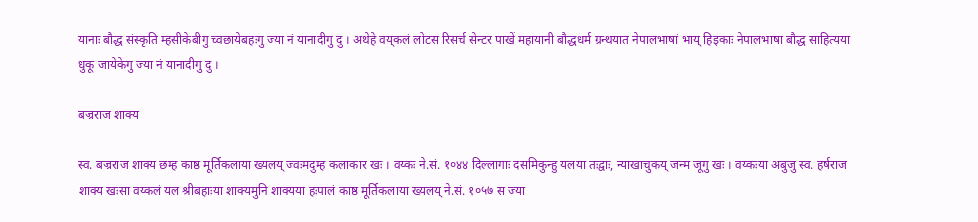यानाः बौद्ध संस्कृति म्हसीकेबीगु च्वछायेबहःगु ज्या नं यानादीगु दु । अथेहे वय्‌कलं लोटस रिसर्च सेन्टर पाखें महायानी बौद्धधर्म ग्रन्थयात नेपालभाषां भाय् हिइकाः नेपालभाषा बौद्ध साहित्यया धुकू जायेकेगु ज्या नं यानादीगु दु ।

बज्रराज शाक्य

स्व. बज्रराज शाक्य छम्ह काष्ठ मूर्तिकलाया ख्यलय् ज्वःमदुम्ह कलाकार खः । वय्कः ने.सं. १०४४ दिल्लागाः दसमिकुन्हु यलया तःद्वाः, न्याखाचुकय् जन्म जूगु खः । वय्कःया अबुजु स्व. हर्षराज शाक्य खःसा वय्कलं यल श्रीबहाःया शाक्यमुनि शाक्यया हःपालं काष्ठ मूर्तिकलाया ख्यलय् ने.सं. १०५७ स ज्या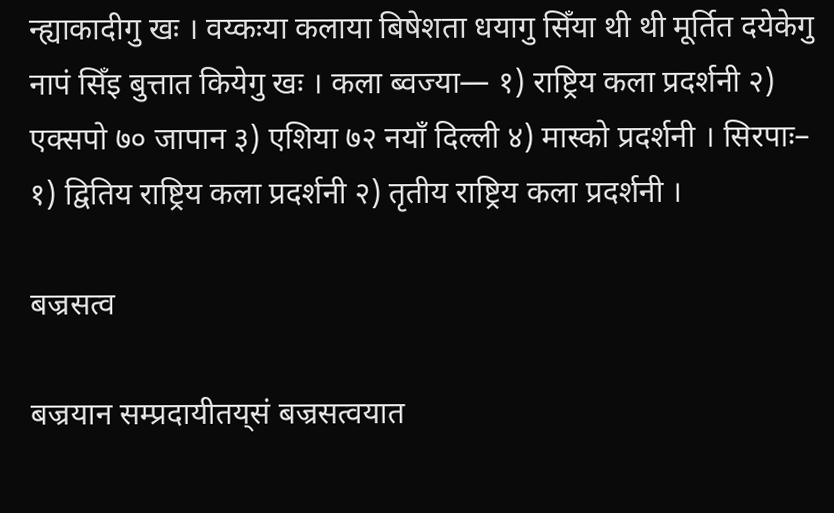न्ह्याकादीगु खः । वय्कःया कलाया बिषेशता धयागु सिँया थी थी मूर्तित दयेकेगु नापं सिँइ बुत्तात कियेगु खः । कला ब्वज्या— १) राष्ट्रिय कला प्रदर्शनी २) एक्सपो ७० जापान ३) एशिया ७२ नयाँ दिल्ली ४) मास्को प्रदर्शनी । सिरपाः– १) द्वितिय राष्ट्रिय कला प्रदर्शनी २) तृतीय राष्ट्रिय कला प्रदर्शनी ।

बज्रसत्व

बज्रयान सम्प्रदायीतय्‌सं बज्रसत्वयात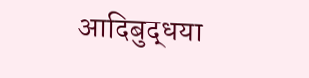आदिबुद्धया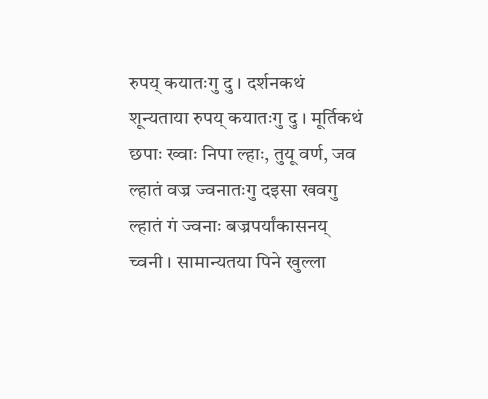रुपय्‌ कयातःगु दु । दर्शनकथं शून्यताया रुपय्‌ कयातःगु दु । मूर्तिकथं छपाः ख्वाः निपा ल्हाः, तुयू वर्ण, जव ल्हातं वज्र ज्वनातःगु दइसा खवगु ल्हातं गं ज्वनाः बज्रपर्यांकासनय्‌ च्वनी । सामान्यतया पिने खुल्ला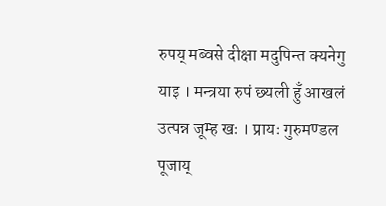रुपय्‌ मब्वसे दीक्षा मदुपिन्त क्यनेगु याइ । मन्त्रया रुपं छ्यली हुँ आखलं उत्पन्न जूम्ह खः । प्रायः गुरुमण्डल पूजाय्‌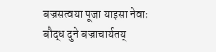बज्रसत्वया पूजा याइसा नेवाः बौद्ध दुने बज्राचार्यतय्‌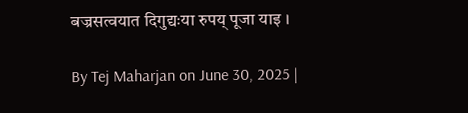बज्रसत्वयात दिगुद्यःया रुपय्‌ पूजा याइ ।

By Tej Maharjan on June 30, 2025 |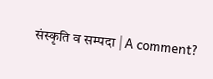संस्कृति व सम्पदा | A comment?